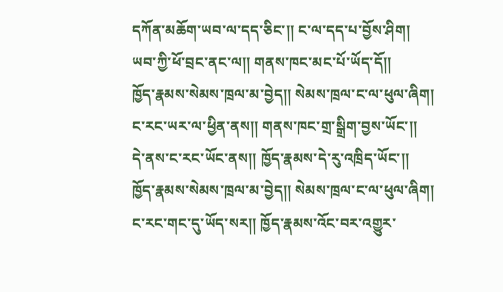དཀོན་མཆོག་ཡབ་ལ་དད་ཅིང་།། ང་ལ་དད་པ་བྱོས་ཤིག།
ཡབ་ཀྱི་ཕོ་བྲང་ནང་ལ།། གནས་ཁང་མང་པོ་ཡོད་དོ།།
ཁྱོད་རྣམས་སེམས་ཁྲལ་མ་བྱེད།། སེམས་ཁྲལ་ང་ལ་ཕུལ་ཞིག།
ང་རང་ཡར་ལ་ཕྱིན་ནས།། གནས་ཁང་གྲ་སྒྲིག་བྱས་ཡོང་།།
དེ་ནས་ང་རང་ཡོང་ནས།། ཁྱོད་རྣམས་དེ་རུ་འཁྲིད་ཡོང་།།
ཁྱོད་རྣམས་སེམས་ཁྲལ་མ་བྱེད།། སེམས་ཁྲལ་ང་ལ་ཕུལ་ཞིག།
ང་རང་གང་དུ་ཡོད་སར།། ཁྱོད་རྣམས་འོང་བར་འགྱུར་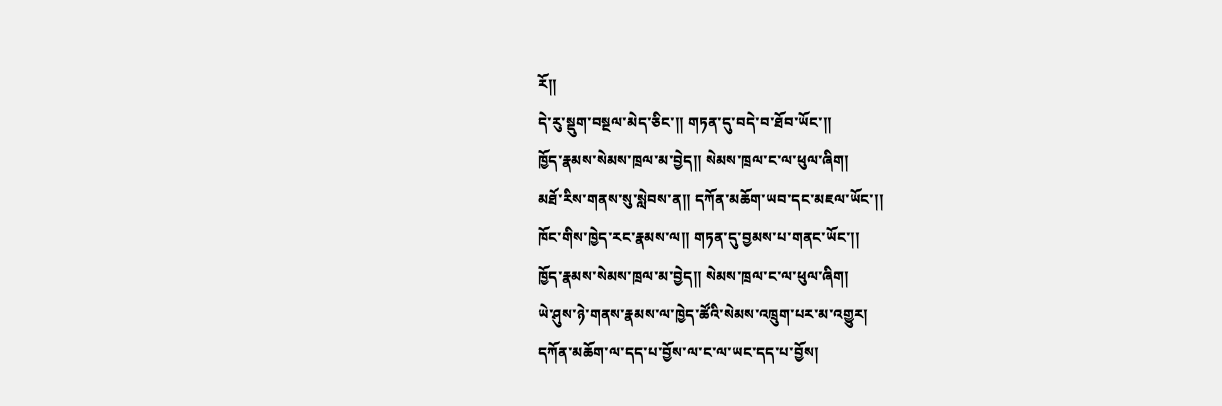རོ།།
དེ་རུ་སྡུག་བསྔལ་མེད་ཅིང་།། གཏན་དུ་བདེ་བ་ཐོབ་ཡོང་།།
ཁྱོད་རྣམས་སེམས་ཁྲལ་མ་བྱེད།། སེམས་ཁྲལ་ང་ལ་ཕུལ་ཞིག།
མཐོ་རིས་གནས་སུ་སླེབས་ན།། དཀོན་མཆོག་ཡབ་དང་མཇལ་ཡོང་།།
ཁོང་གིས་ཁྱེད་རང་རྣམས་ལ།། གཏན་དུ་བྱམས་པ་གནང་ཡོང་།།
ཁྱོད་རྣམས་སེམས་ཁྲལ་མ་བྱེད།། སེམས་ཁྲལ་ང་ལ་ཕུལ་ཞིག།
ཡེ་ཤུས་ཉེ་གནས་རྣམས་ལ་ཁྱེད་ཚོའི་སེམས་འཁྲུག་པར་མ་འགྱུར།
དཀོན་མཆོག་ལ་དད་པ་བྱོས་ལ་ང་ལ་ཡང་དད་པ་བྱོས།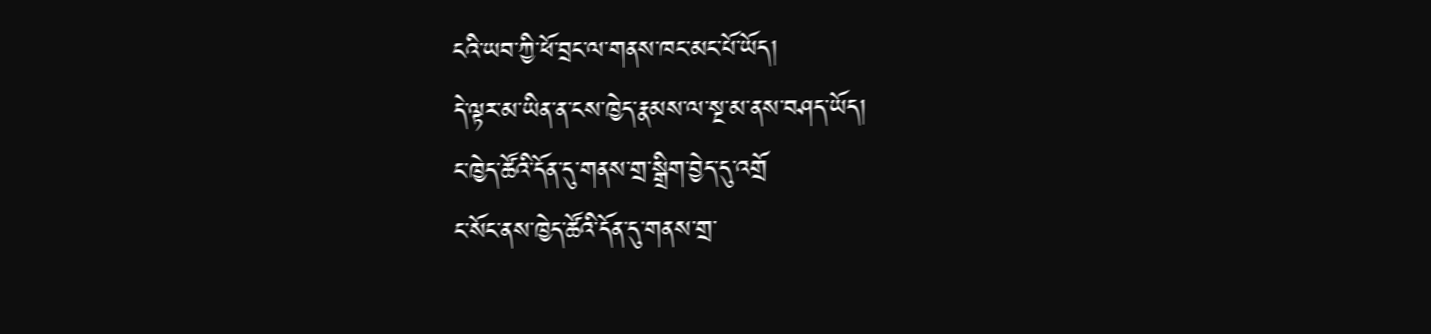ངའི་ཡབ་ཀྱི་ཕོ་བྲང་ལ་གནས་ཁང་མང་པོ་ཡོད།
དེ་ལྟར་མ་ཡིན་ན་ངས་ཁྱེད་རྣམས་ལ་སྔ་མ་ནས་བཤད་ཡོད།
ང་ཁྱེད་ཚོའི་དོན་དུ་གནས་གྲ་སྒྲིག་བྱེད་དུ་འགྲོ
ང་སོང་ནས་ཁྱེད་ཚོའི་དོན་དུ་གནས་གྲ་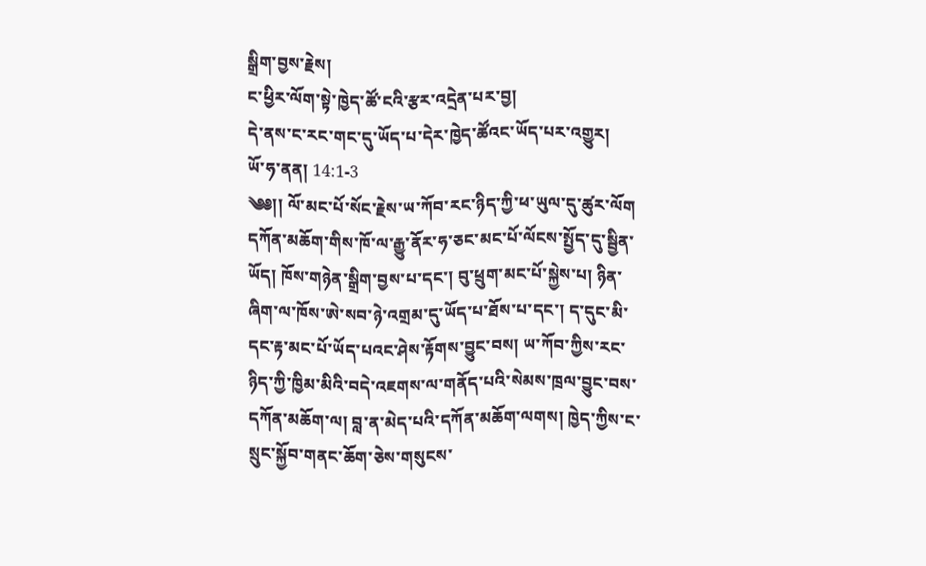སྒྲིག་བྱས་རྗེས།
ང་ཕྱིར་ལོག་སྟེ་ཁྱེད་ཚོ་ངའི་རྩར་འདྲེན་པར་བྱ།
དེ་ནས་ང་རང་གང་དུ་ཡོད་པ་དེར་ཁྱེད་ཚོའང་ཡོད་པར་འགྱུར།
ཡོ་ཧ་ནན། 14:1-3
༄༅།། ལོ་མང་པོ་སོང་རྗེས་ཡ་ཀོབ་རང་ཉིད་ཀྱི་ཕ་ཡུལ་དུ་ཚུར་ལོག དཀོན་མཆོག་གིས་ཁོ་ལ་རྒྱུ་ནོར་ཧ་ཅང་མང་པོ་ལོངས་སྤྱོད་དུ་སྦྱིན་ཡོད། ཁོས་གཉེན་སྒྲིག་བྱས་པ་དང་། བུ་ཕྲུག་མང་པོ་སྐྱེས་པ། ཉིན་ཞིག་ལ་ཁོས་ཨེ་སབ་ཉེ་འགྲམ་དུ་ཡོད་པ་ཐོས་པ་དང་། ད་དུང་མི་དང་རྟ་མང་པོ་ཡོད་པའང་ཤེས་རྟོགས་བྱུང་བས། ཡ་ཀོབ་ཀྱིས་རང་ཉིད་ཀྱི་ཁྱིམ་མིའི་བདེ་འཇགས་ལ་གནོད་པའི་སེམས་ཁྲལ་བྱུང་བས་དཀོན་མཆོག་ལ། བླ་ན་མེད་པའི་དཀོན་མཆོག་ལགས། ཁྱེད་ཀྱིས་ང་སྲུང་སྐྱོབ་གནང་ཆོག་ཅེས་གསུངས་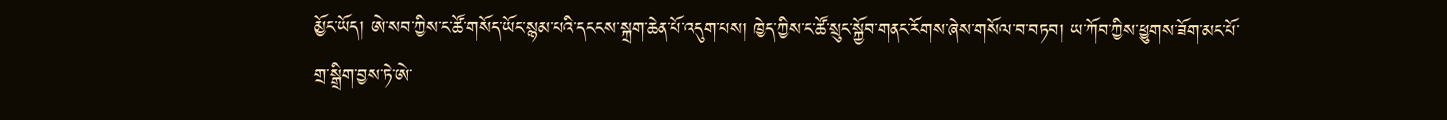མྱོང་ཡོད། ཨེ་སབ་ཀྱིས་ང་ཚོ་གསོད་ཡོང་སྙམ་པའི་དངངས་སྐྲག་ཆེན་པོ་འདུག་པས། ཁྱེད་ཀྱིས་ང་ཚོ་སྲུང་སྐྱོབ་གནང་རོགས་ཞེས་གསོལ་བ་བཏབ། ཡ་ཀོབ་ཀྱིས་ཕྱུགས་ཟོག་མང་པོ་གྲ་སྒྲིག་བྱས་ཏེ་ཨེ་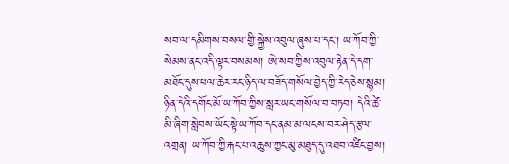སབ་ལ་དམིགས་བསལ་གྱི་སྐྱེས་འབུལ་ཞུས་པ་དང་། ཡ་ཀོབ་ཀྱི་སེམས་ནང་འདི་ལྟར་བསམས། ཨེ་སབ་ཀྱིས་འབུལ་རྟེན་དེ་དག་མཐོང་དུས་ཕལ་ཆེར་རང་ཉིད་ལ་བཟོད་གསོལ་བྱེད་ཀྱི་རེད་ཅེས་སྙམ། ཉིན་དེའི་དགོང་མོ་ཡ་ཀོབ་ཀྱིས་སླར་ཡང་གསོལ་བ་བཏབ། དེའི་ཚེ་མི་ཞིག་སླེབས་ཡོང་སྟེ་ཡ་ཀོབ་དང་ནམ་མ་ལངས་བར་ཤེད་རྩལ་འགྲན། ཡ་ཀོབ་ཀྱི་རྐང་པ་འཆུས་ཀྱང་མུ་མཐུད་དུ་འཐབ་འཛིང་བྱས།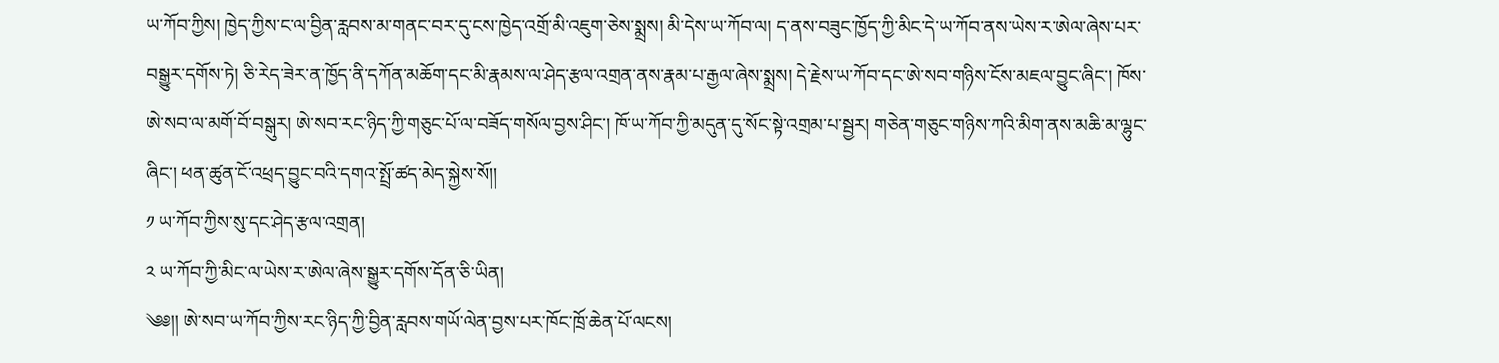ཡ་ཀོབ་ཀྱིས། ཁྱེད་ཀྱིས་ང་ལ་བྱིན་རླབས་མ་གནང་བར་དུ་ངས་ཁྱེད་འགྲོ་མི་འཇུག་ཅེས་སྨྲས། མི་དེས་ཡ་ཀོབ་ལ། ད་ནས་བཟུང་ཁྱོད་ཀྱི་མིང་དེ་ཡ་ཀོབ་ནས་ཡེས་ར་ཨེལ་ཞེས་པར་བསྒྱུར་དགོས་ཏེ། ཅི་རེད་ཟེར་ན་ཁྱོད་ནི་དཀོན་མཆོག་དང་མི་རྣམས་ལ་ཤེད་རྩལ་འགྲན་ནས་རྣམ་པ་རྒྱལ་ཞེས་སྨྲས། དེ་རྗེས་ཡ་ཀོབ་དང་ཨེ་སབ་གཉིས་ངོས་མཇལ་བྱུང་ཞིང་། ཁོས་ཨེ་སབ་ལ་མགོ་བོ་བསྒུར། ཨེ་སབ་རང་ཉིད་ཀྱི་གཅུང་པོ་ལ་བཟོད་གསོལ་བྱས་ཤིང་། ཁོ་ཡ་ཀོབ་ཀྱི་མདུན་དུ་སོང་སྟེ་འགྲམ་པ་སྦྱར། གཅེན་གཅུང་གཉིས་ཀའི་མིག་ནས་མཆི་མ་ལྷུང་ཞིང་། ཕན་ཚུན་ངོ་འཕྲད་བྱུང་བའི་དགའ་སྤྲོ་ཚད་མེད་སྐྱེས་སོ།།
༡ ཡ་ཀོབ་ཀྱིས་སུ་དང་ཤེད་རྩལ་འགྲན།
༢ ཡ་ཀོབ་ཀྱི་མིང་ལ་ཡེས་ར་ཨེལ་ཞེས་སྒྱུར་དགོས་དོན་ཅི་ཡིན།
༄༅།། ཨེ་སབ་ཡ་ཀོབ་ཀྱིས་རང་ཉིད་ཀྱི་བྱིན་རླབས་གཡོ་ལེན་བྱས་པར་ཁོང་ཁྲོ་ཆེན་པོ་ལངས།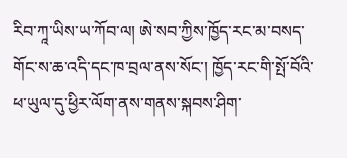རིབ་ཀཱ་ཡིས་ཡ་ཀོབ་ལ། ཨེ་སབ་ཀྱིས་ཁྱོད་རང་མ་བསད་གོང་ས་ཆ་འདི་དང་ཁ་བྲལ་ནས་སོང་། ཁྱོད་རང་གི་སྤོ་བོའི་ཕ་ཡུལ་དུ་ཕྱིར་ལོག་ནས་གནས་སྐབས་ཤིག་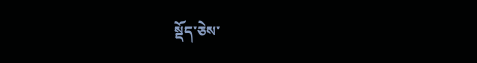སྡོད་ཅེས་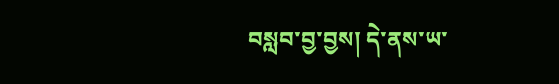བསླབ་བྱ་བྱས། དེ་ནས་ཡ་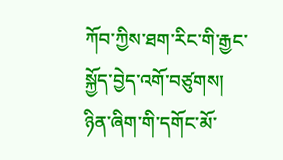ཀོབ་ཀྱིས་ཐག་རིང་གི་རྒྱང་སྐྱོད་བྱེད་འགོ་བཙུགས། ཉིན་ཞིག་གི་དགོང་མོ་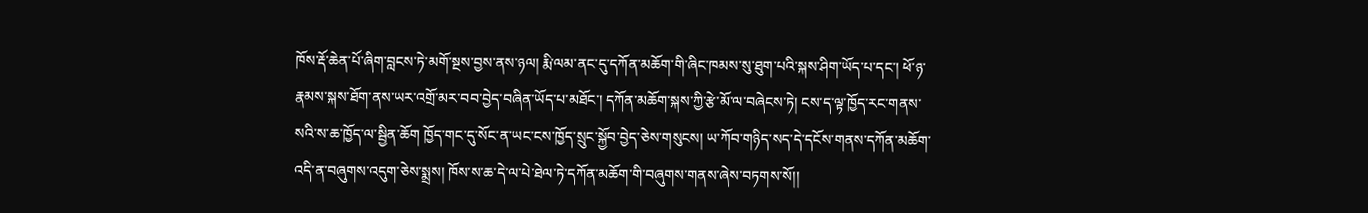ཁོས་རྡོ་ཆེན་པོ་ཞིག་བླངས་ཏེ་མགོ་སྔས་བྱས་ནས་ཉལ། རྨི་ལམ་ནང་དུ་དཀོན་མཆོག་གི་ཞིང་ཁམས་སུ་ཐུག་པའི་སྐས་ཤིག་ཡོད་པ་དང་། ཕོ་ཉ་རྣམས་སྐས་ཐོག་ནས་ཡར་འགྲོ་མར་བབ་བྱེད་བཞིན་ཡོད་པ་མཐོང་། དཀོན་མཆོག་སྐས་ཀྱི་རྩེ་མོ་ལ་བཞེངས་ཏེ། ངས་ད་ལྟ་ཁྱོད་རང་གནས་སའི་ས་ཆ་ཁྱོད་ལ་སྦྱིན་ཆོག ཁྱོད་གང་དུ་སོང་ན་ཡང་ངས་ཁྱོད་སྲུང་སྐྱོབ་བྱེད་ཅེས་གསུངས། ཡ་ཀོབ་གཉིད་སད་དེ་དངོས་གནས་དཀོན་མཆོག་འདི་ན་བཞུགས་འདུག་ཅེས་སྨྲས། ཁོས་ས་ཆ་དེ་ལ་པེ་ཐེལ་ཏེ་དཀོན་མཆོག་གི་བཞུགས་གནས་ཞེས་བཏགས་སོ།།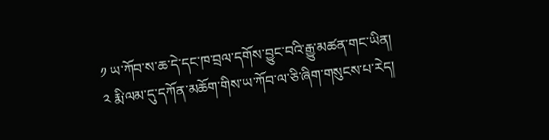༡ ཡ་ཀོབ་ས་ཆ་དེ་དང་ཁ་བྲལ་དགོས་བྱུང་བའི་རྒྱུ་མཚན་གང་ཡིན།
༢ རྨི་ལམ་དུ་དཀོན་མཆོག་གིས་ཡ་ཀོབ་ལ་ཅི་ཞིག་གསུངས་པ་རེད།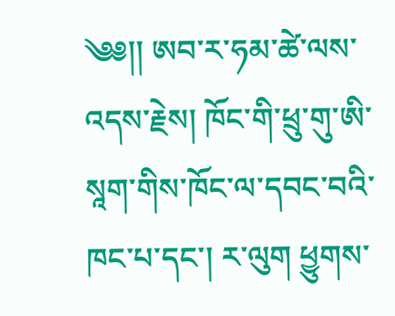༄༅།། ཨབ་ར་ཧམ་ཚེ་ལས་འདས་རྗེས། ཁོང་གི་ཕྲུ་གུ་ཨི་སཱག་གིས་ཁོང་ལ་དབང་བའི་ཁང་པ་དང་། ར་ལུག ཕྱུགས་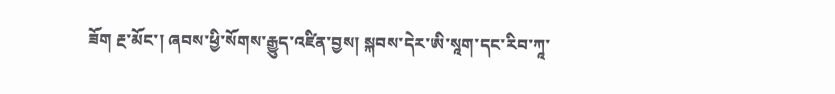ཟོག རྔ་མོང་། ཞབས་ཕྱི་སོགས་རྒྱུད་འཛིན་བྱས། སྐབས་དེར་ཨི་སཱག་དང་རིབ་ཀཱ་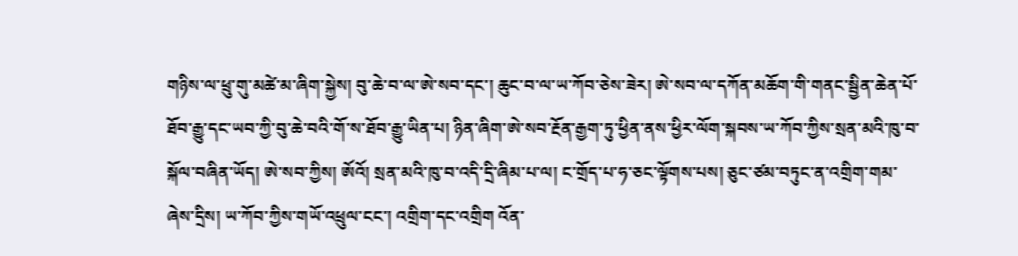གཉིས་ལ་ཕྲུ་གུ་མཚེ་མ་ཞིག་སྐྱེས། བུ་ཆེ་བ་ལ་ཨེ་སབ་དང་། ཆུང་བ་ལ་ཡ་ཀོབ་ཅེས་ཟེར། ཨེ་སབ་ལ་དཀོན་མཆོག་གི་གནང་སྦྱིན་ཆེན་པོ་ཐོབ་རྒྱུ་དང་ཡབ་ཀྱི་བུ་ཆེ་བའི་གོ་ས་ཐོབ་རྒྱུ་ཡིན་པ། ཉིན་ཞིག་ཨེ་སབ་རྔོན་རྒྱག་ཏུ་ཕྱིན་ནས་ཕྱིར་ལོག་སྐབས་ཡ་ཀོབ་ཀྱིས་སྲན་མའི་ཁུ་བ་སྐོལ་བཞིན་ཡོད། ཨེ་སབ་ཀྱིས། ཨོའོ། སྲན་མའི་ཁུ་བ་འདི་དྲི་ཞིམ་པ་ལ། ང་གྲོད་པ་ཧ་ཅང་ལྟོགས་པས། ཅུང་ཙམ་བཏུང་ན་འགྲིག་གམ་ཞེས་དྲིས། ཡ་ཀོབ་ཀྱིས་གཡོ་འཕྲུལ་ངང་། འགྲིག་དང་འགྲིག འོན་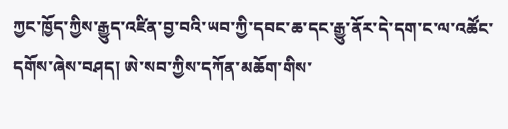ཀྱང་ཁྱོད་ཀྱིས་རྒྱུད་འཛིན་བྱ་བའི་ཡབ་ཀྱི་དབང་ཆ་དང་རྒྱུ་ནོར་དེ་དག་ང་ལ་འཚོང་དགོས་ཞེས་བཤད། ཨེ་སབ་ཀྱིས་དཀོན་མཆོག་གིས་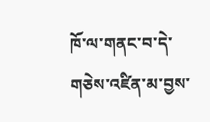ཁོ་ལ་གནང་བ་དེ་གཅེས་འཛིན་མ་བྱས་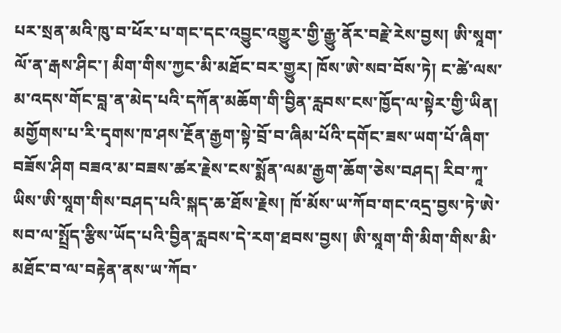པར་སྲན་མའི་ཁུ་བ་ཕོར་པ་གང་དང་འབྱུང་འགྱུར་གྱི་རྒྱུ་ནོར་བརྗེ་རེས་བྱས། ཨི་སཱག་ལོ་ན་རྒས་ཤིང་། མིག་གིས་ཀྱང་མི་མཐོང་བར་གྱུར། ཁོས་ཨེ་སབ་བོས་ཏེ། ང་ཚེ་ལས་མ་འདས་གོང་བླ་ན་མེད་པའི་དཀོན་མཆོག་གི་བྱིན་རླབས་ངས་ཁྱོད་ལ་སྟེར་གྱི་ཡིན། མགྱོགས་པ་རི་དྭགས་ཁ་ཤས་རྔོན་རྒྱག་སྟེ་བྲོ་བ་ཞིམ་པོའི་དགོང་ཟས་ཡག་པོ་ཞིག་བཟོས་ཤིག བཟའ་མ་བཟས་ཚར་རྗེས་ངས་སྨོན་ལམ་རྒྱག་ཆོག་ཅེས་བཤད། རིབ་ཀཱ་ཡིས་ཨི་སཱག་གིས་བཤད་པའི་སྐད་ཆ་ཐོས་རྗེས། ཁོ་མོས་ཡ་ཀོབ་གང་འདྲ་བྱས་ཏེ་ཨེ་སབ་ལ་སྤྲོད་རྩིས་ཡོད་པའི་བྱིན་རླབས་དེ་རག་ཐབས་བྱས། ཨི་སཱག་གི་མིག་གིས་མི་མཐོང་བ་ལ་བརྟེན་ནས་ཡ་ཀོབ་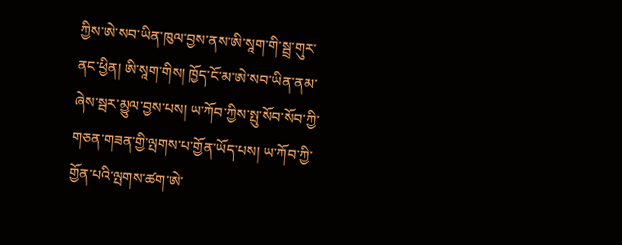ཀྱིས་ཨེ་སབ་ཡིན་ཁུལ་བྱས་ནས་ཨི་སཱག་གི་སྦྲ་གུར་ནང་ཕྱིན། ཨི་སཱག་གིས། ཁྱོད་ངོ་མ་ཨེ་སབ་ཡིན་ནམ་ཞེས་སྦར་མྱུལ་བྱས་པས། ཡ་ཀོབ་ཀྱིས་སྤུ་སོབ་སོབ་ཀྱི་གཅན་གཟན་གྱི་ལྤགས་པ་གྱོན་ཡོད་པས། ཡ་ཀོབ་ཀྱི་གྱོན་པའི་ལྤགས་ཚག་ཨེ་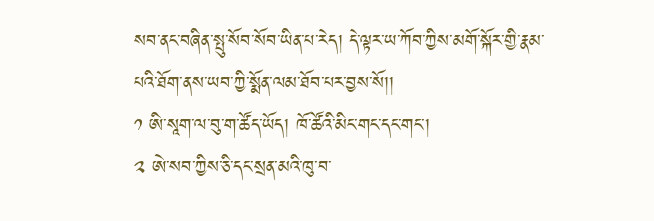སབ་ནང་བཞིན་སྤུ་སོབ་སོབ་ཡིན་པ་རེད། དེ་ལྟར་ཡ་ཀོབ་ཀྱིས་མགོ་སྐོར་གྱི་རྣམ་པའི་ཐོག་ནས་ཡབ་ཀྱི་སྨོན་ལམ་ཐོབ་པར་བྱས་སོ།།
༡ ཨི་སཱག་ལ་བུ་ག་ཚོད་ཡོད། ཁོ་ཚོའི་མིང་གང་དང་གང་།
༢ ཨེ་སབ་ཀྱིས་ཅི་དང་སྲན་མའི་ཁུ་བ་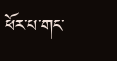ཕོར་པ་གང་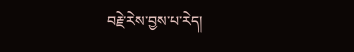བརྗེ་རེས་བྱས་པ་རེད།